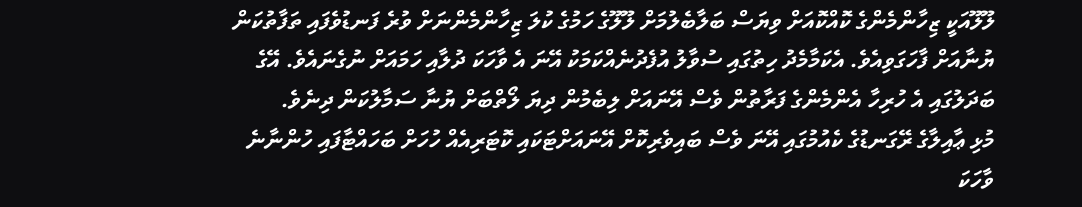ލޫލޫއަކީ ޒިހާންމެންގެ ކޮއްކޮއަށް ވިޔަސް ބަލާބެލުމަށް ލޫލޫގެ ހަމުގެ ކުލަ ޒިހާންމެންނަށް ވުރެ ފަނޑުވެފައި ތަފާތުކަން ޔުނާއަށް ފާހަގަވިއެވެ. އެކަމާމެދު ހިތުގައި ސުވާލު އުފެދުނެއްކަމަކު އޭނަ އެ ވާހަކަ ދުލާއި ހަމައަށް ނުގެނައެވެ. އޭގެ ބަދަލުގައި އެ ހުރިހާ އެންމެންގެ ފަރާތުން ވެސް އޭނައަށް ލިބެމުން ދިޔަ ލޯތްބަށް ޔުނާ ސަމާލުކަން ދިނެވެ.
މުޅި ޢާއިލާގެ ރޭގަނޑުގެ ކެއުމުގައި އޭނަ ވެސް ބައިވެރިކޮށް އޭނައަށްޓަކައި ކޮޓަރިއެއް ހުހަށް ބަހައްޓާފައި ހުންނާނެ ވާހަކަ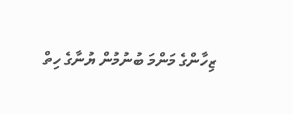ޒިހާންގެ މަންމަ ބުނުމުން ޔުނާގެ ހިތް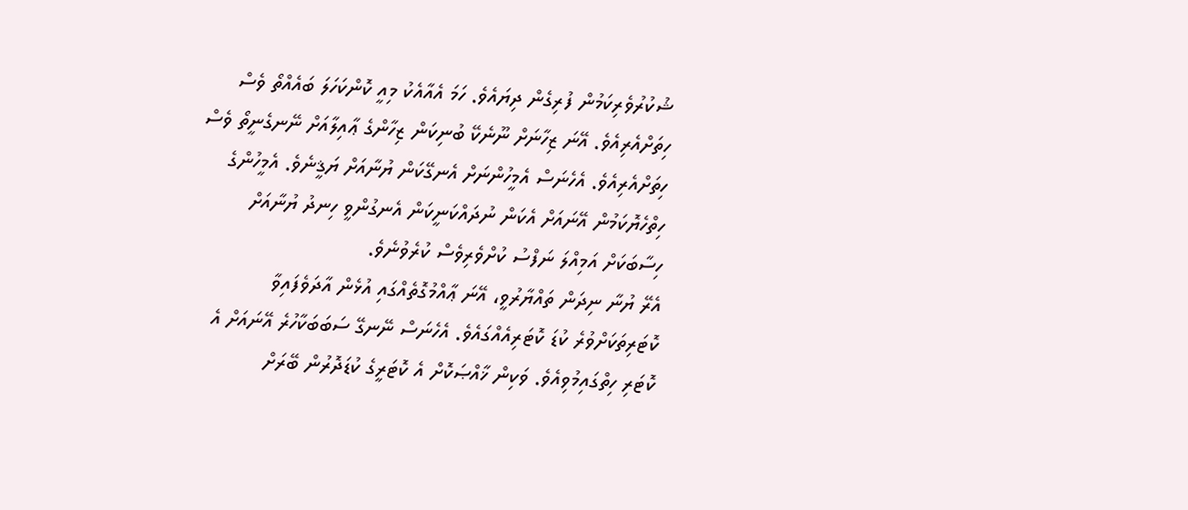ޝުކުރުވެރިކަމުން ފުރިގެން ދިޔައެވެ. ހަމަ އެއާއެކު މިއީ ކޮންކަހަލަ ބައެއްތޯ ވެސް ހިތަށްއެރިއެވެ. އޭނަ ޒިހާނަށް ނޫނެކޭ ބުނިކަން ޒިހާންގެ ޢާއިލާއަށް ނޭނގެނީތޯ ވެސް ހިތަށްއެރިއެވެ. އެހެނަސް އެމީހުންނަށް އެނގޭކަން ޔުނާއަށް ޔަޤީނެވެ. އެމީހުންގެ ހިތްހެޔޮކަމުން އޭނައަށް އެކަން ނުދައްކަނީކަން އެނގުންވީ ހިނދު ޔުނާއަށް ހިސާބަކަށް އަމިއްލަ ނަފްސު ކުށްވެރިވެސް ކުރެވުނެވެ.
އެރޭ ޔުނާ ނިދަން ތައްޔާރުވީ، އޭނަ ޢާއްމުގޮތެއްގައި އުޅެން އާދަވެފައިވާ ކޮޓަރިތަކަށްވުރެ ކުޑަ ކޮޓަރިއެއްގައެވެ. އެހެނަސް ނޭނގޭ ސަބަބަކާހުރެ އޭނައަށް އެ ކޮޓަރި ހިތްގައިމުވިއެވެ. ވަކިން ޚާއްޞަކޮށް އެ ކޮޓަރީގެ ކުޑަދޮރުން ބޭރަށް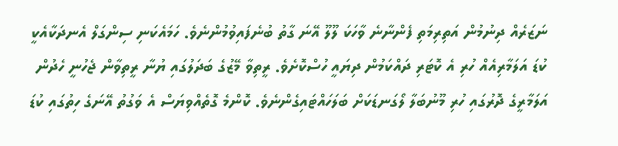ނަޒަރެއް ދިނުމުން އަތިރިމަތި ފެންނާނެ ވާހަކަ ލޫލޫ އޭނަ ގާތު ބުނެފައިވުމުންނެވެ. ހަމައެކަނި ސިންގަލް އެނދަކާއެކީ ކުޑަ އަލަމާރިއެއް ހުރި އެ ކޮޓަރި ދައްކަމުން ދިޔައީ ހުސްކޮށެވެ. ރީތިވާ މޭޒުގެ ބަދަލުގައި ޔުނާ ރީތިވާން ޖެހުނީ ހެދުން އަލަމާރީގެ ދޮރުގައި ހުރި މޫނުބަލާ ލޯގަނޑަކަށް ބަލަހައްޓައިގެންނެވެ. ކޮންމެ ގޮތެއްވިޔަސް އެ ވަގުތު އޭނަގެ ހިތުގައި ކުޑަ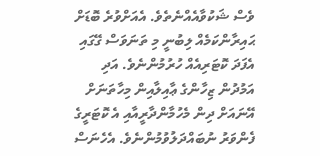ވެސް ޝަކުވާއެއްނެތެވެ. އެއަށްވުރެ ބޮޑަށް ޙައިރާންކަމެއް ލިބުނީ މި ތަނަވަސް ގޭގައި އެފަދަ ކޮޓަރިއެއް ހުރުމުންނެވެ. އަދި އަމުދުން ޒިހާންގެ ޢާއިލާއިން މިހާތަނަށް އޭނައަށް ދިން މެހުމާންދާރީއާއި އެ ކޮޓަރީގެ ފެންވަރު ނުބައްދަލުވުމުންނެވެ. އެހެނަސް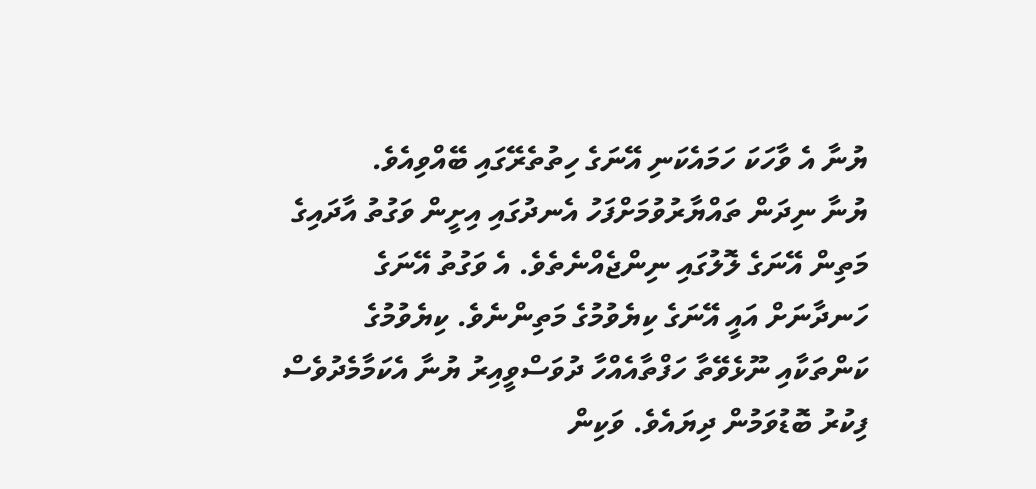ޔުނާ އެ ވާހަކަ ހަމައެކަނި އޭނަގެ ހިތުތެރޭގައި ބޭއްވިއެވެ.
ޔުނާ ނިދަން ތައްޔާރުވުމަށްފަހު އެނދުގައި އިށީން ވަގުތު އާދައިގެ މަތިން އޭނަގެ ލޮލުގައި ނިންޖެއްނެތެވެ. އެ ވަގުތު އޭނަގެ ހަނދާނަށް އައީ އޭނަގެ ކިޔެވުމުގެ މަތިންނެވެ. ކިޔެވުމުގެ ކަންތަކާއި ނޫޅެވޭތާ ހަފްތާއެއްހާ ދުވަސްވީއިރު ޔުނާ އެކަމާމެދުވެސް ފިކުރު ބޮޑުވަމުން ދިޔައެވެ. ވަކިން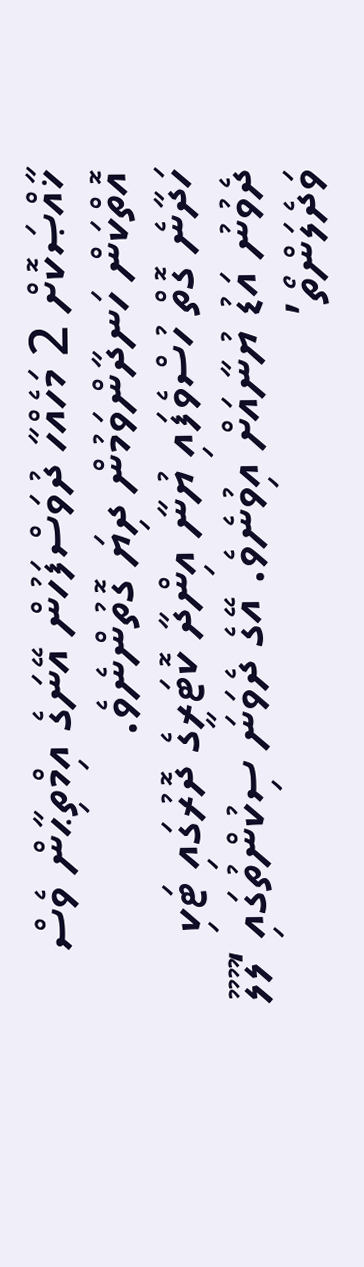ޚާއްޞަކޮށް 2 މަހެއްހާ ދުވަސްފަހުން އޭނަގެ އިމްތިޙާން ވެސް އޮތްކަން ހަނދާންވަމުން ދިޔަ ގޮތުންނެވެ.
ހަދާނެ ގޮތް ހުސްވެފައި ޔުނާ އިންދާ ކޮޓަރީގެ ދޮރުގައި ޓަކި ދެވުނު އަޑު ޔުނާއަށް އިވުނެވެ. އޭގެ ދެވަނަ ސިކުންތުގައި ‘ލޫލޫ ވަދެލަންތޯ’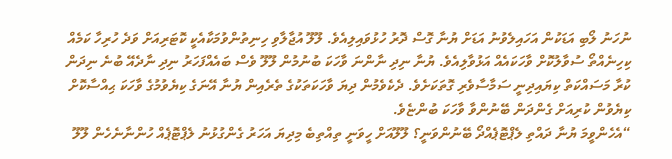ނުހަނު ލޯބި އަޑަކުން އަހައިލެވުނު އަޑަށް ޔުނާ ގޮސް ދޮރު ހުޅުވައިލިއެވެ. ލޫލޫ އުޖާލާވި ހިނިތުންވުމަކާއެކީ ކޮޓަރިއަށް ވަދެ ހުރިހާ ކަމެއް ކިހިނެއްތޯ ސުވާލުކޮށް ވާހަކައެއް އަޅުވާލިއެވެ. ޔުނާ ނިދި ނާންނަ ވާހަކަ ބުނުމުން ލޫލޫ ވެސް ބައެއްފަހަރު ނިދި ނާދެއޭ ބުނެ ނިދަން ކުރާ މަސައްކަތް ކިޔައިދިނީ ސަމާސާވެރި ގޮތަކަށެވެ. ދެކެވެމުން ދިޔަ ވާހަކަތަކުގެ ތެރެއިން ޔުނާ އޭނަގެ ކިޔެވުމުގެ ވާހަކަ ޙިއްސާކޮށް ކިޔެވުން ކުރިއަށް ގެންދަން ބޭނުންވާ ވާހަކަ ބުންޏެވެ.
“އެހެންވީމަ ޔުނާ ދައްތި ލެޕްޓޮޕެއްދޯ ބޭނުންވަނީ؟ ލޫލޫއަށް ހީވަނީ ތިއްތިބެ މިދިޔަ އަހަރު ގެންގުޅުނު ލެޕްޓޮޕެއް ހުންނާނެހެން ލޫލޫ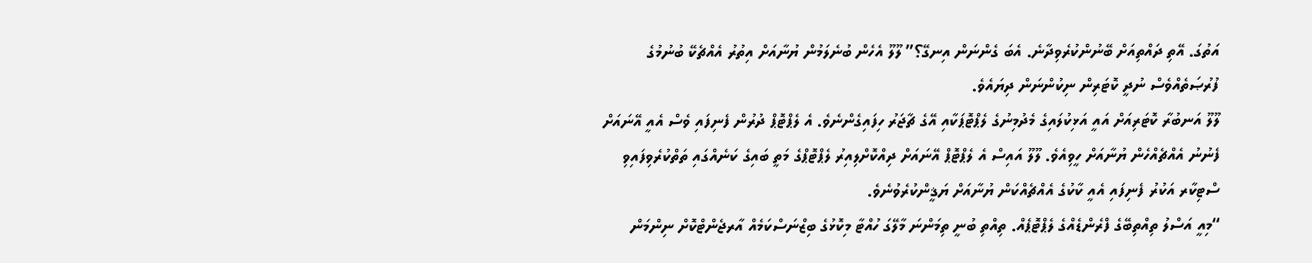އަތުގަ. އޭތި ދައްތިއަށް ބޭނުންކުރެވިދާނެ. އެބަ ގެންނަން އިނގޭ؟” ލޫލޫ އެހެން ބުނެލަމުން ޔުނާއަށް އިތުރު އެއްޗެކޭ ބުނުމުގެ ފުރުޞަތެއްވެސް ނުދީ ކޮޓަރިން ނިކުންނަން ދިޔައެވެ.
ލޫލޫ އަނބުރާ ކޮޓަރިއަށް އައީ އަޅިކުލައިގެ މެދުމިނުގެ ލެޕްޓޮޕަކާއި އޭގެ ޗާޖަރު ހިފައިގެންނެވެ. އެ ލެޕްޓޮޕް ދުރުން ފެނިފައި ވެސް އެއީ އޭނައަށް ފެނުނު އެއްޗެއްހެން ޔުނާއަށް ހީވިއެވެ. ލޫލޫ އައިސް އެ ލެޕްޓޮޕް އޭނައަށް ދިއްކޮށްލިއިރު ލެޕްޓޮޕްގެ މަތީ ބައިގެ ކަނެއްގައި ތަތްކުރެވިފައިވި ސްޓިކާރ އަކުރު ފެނިފައި އެއީ ކާކުގެ އެއްޗެއްކަން ޔުނާއަށް ޔަޤީންކުރެވުނެވެ.
“މިއީ އަސްލު ތިއްތިބޭގެ ފްރެންޑެއްގެ ލެޕްޓޮޕެއް. ތިއްތި ބުނީ ތިމަންނަ މާލޭގަ ހުއްޓާ މިކޮޅުގެ ބިޒްނަސްކަމެއް އާރޖެންޓްކޮށް ނިންމަން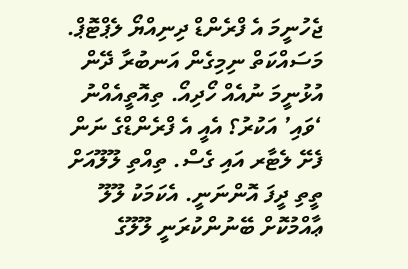ޖެހުނީމަ އެ ފްރެންޑް ދިނިއްޔޯ ލެޕްޓޮޕް. މަސައްކަތް ނިމިގެން އަނބުރާ ދޭން އުޅުނީމަ ނުއެއް ހޯދިއޯ. ތިއޮތީއެއްނު ‘ވައި’ އަކުރު؟ އެއީ އެ ފްރެންޑްގެ ނަން ފެށޭ ލެޓާރ އައި ގެސް. ތިއްތި ލޫލޫއަށް ތީތި ދީފަ އޮންނަނީ. އެކަމަކު ލޫލޫ ޢާއްމުކޮށް ބޭނުންކުރަނީ ލޫލޫގެ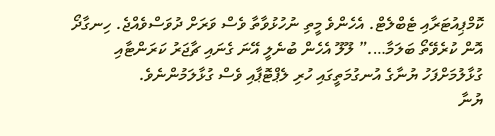ކޮމްޕިއުޓަރާއި ޓެބްލެޓް. އެހެންވެ މީތި ނުހުޅުވާތާ ވެސް ވަރަށް ދުވަސްވެއްޖެ. ހިނގާދޯ އޮން ކުރެވޭތޯ ބަލަމާ….” ލޫލޫ އެހެން ބުނެލީ އޭނަ ގެނައި ޗާޖަރު ކަރަންޓާއި ގުޅާލުމަށްފަހު ޔުނާގެ އުނގުމަތީގައި ހުރި ލެޕްޓޮޕާއި ވެސް ގުޅާލަމުންނެވެ.
ޔުނާ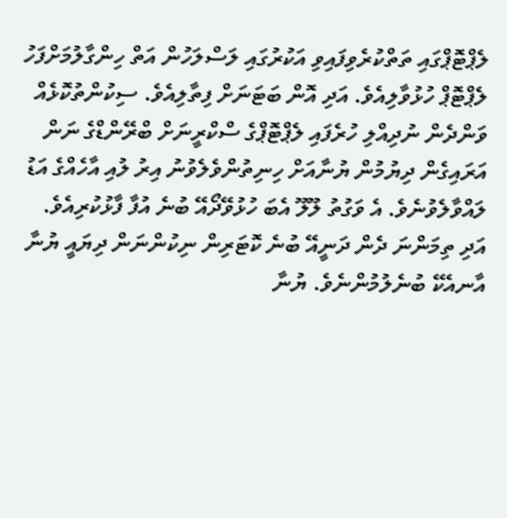ލެޕްޓޮޕްގައި ތަތްކުރެވިފައިވި އަކުރުގައި ލަސްލަހުން އަތް ހިންގާލުމަށްފަހު ލެޕްޓޮޕް ހުޅުވާލިއެވެ. އަދި އޮން ބަޓަނަށް ފިތާލިއެވެ. ސިކުންތުކޮޅެއް ވަންދެން ނުދިއްލި ހުރެފައި ލެޕްޓޮޕްގެ ސްކްރީނަށް ބްރޭންޑްގެ ނަން އަރައިގެން ދިޔުމުން ޔުނާއަށް ހިނިތުންވެލެވުނު އިރު ލުއި އާހެއްގެ އަޑު ލައްވާލެވުނެވެ. އެ ވަގުތު ލޫލޫ އެބަ ހުޅުވޭދޯއޭ ބުނެ އުފާ ފާޅުކުރިއެވެ. އަދި ތިމަންނަ ދެން ދަނީއޭ ބުނެ ކޮޓަރިން ނިކުންނަން ދިޔައީ ޔުނާ އާނއެކޭ ބުނެލުމުންނެވެ. ޔުނާ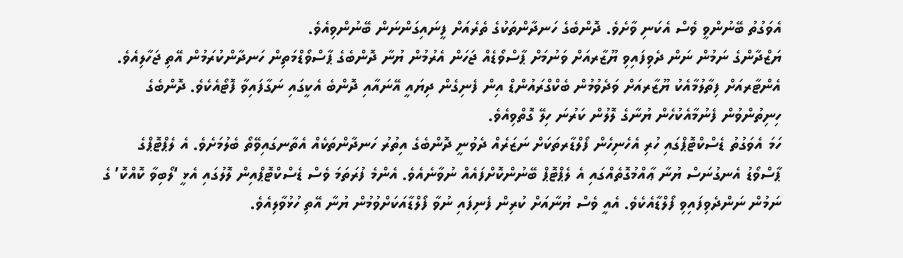އެވަގުތު ބޭނުންވީ ވެސް އެކަނި ވާށެވެ. ދޮންބެގެ ހަނދާންތަކުގެ ތެރެއަށް ފީނައިގަންނަން ބޭނުންވިއެވެ.
ޔަޒްދާންގެ ނަމުން ނަން ދެވިފައިވި ޔޫޒާރއަށް ވަނުމަށް ޕާސްވޯޑެއް ޖަހަން އެރުމުން ޔުނާ ދޮންބެގެ ޕާސްވޯޑްމަތިން ހަނދާންކުރަމުން އޭތި ޖަހާލިއެވެ. އެންޓާރއަށް ފިތާލުމާއެކު ޔޫޒާރއަށް ވަދެވުމުން ބެކްގްރައުންޑް އިން ފެނިގެން ދިޔައީ އޭނައާއި ދޮންބެ އެކީގައި ނަގާފައިވާ ފޮޓޯއެކެވެ. ދޮންބެގެ ހިނިތުންވުން ފެނުމާއެކުހެން ޔުނާގެ ލޮލުން ކަރުނަ ހިލޭ ގޮތްވިއެވެ.
ހަމަ އެވަގުތު ޑެސްކްޓޮޕްގައި ހުރި އެހެނިހެން ފޯލްޑާރތަކަށް ނަޒަރެއް ދެވުނީ ދޮންބެގެ އިތުރު ހަނދާންތަކެއް އެތާނގައިވޭތޯ ބެލުމަށެވެ. އެ ލެޕްޓޮޕްގެ ޕާސްވޯޑު އެނގުނަސް ޔުނާ ޢާއްމުގޮތެއްގައި އެ ލެޕްޓޮޕް ބޭނުންކޮށްފައެއް ނުވާނެއެވެ. އެންމެ ފުރަތަމަ ވެސް ޑެސްކްޓޮޕްއިން ލޮލުގައި އެޅީ ‘ލޯބިވާ ކޮއްކޮ’ ގެ ނަމުން ނަންދެވިފައިވި ފޯލްޑާއެކެވެ. އެއީ ވެސް ޔުނާއަށް ކުރިން ފެނިފައި ނުވާ ފޯލްޑާއަކަށްވުމުން ޔުނާ އޭތި ހުޅުވާލިއެވެ.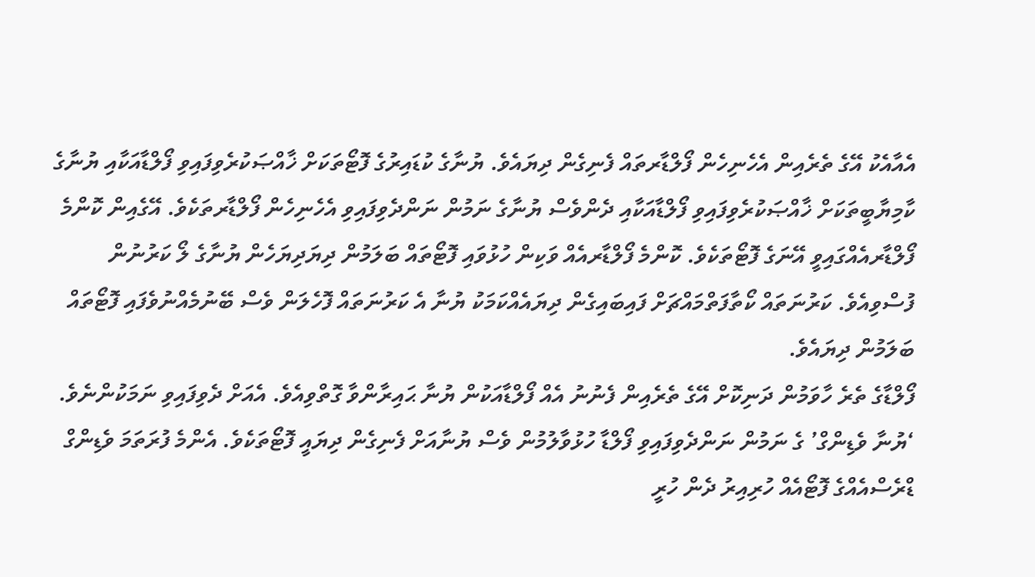އެއާއެކު އޭގެ ތެރެއިން އެހެނިހެން ފޯލްޑާރތައް ފެނިގެން ދިޔައެވެ. ޔުނާގެ ކުޑައިރުގެ ފޮޓޯތަކަށް ޚާއްޞަކުރެވިފައިވި ފޯލްޑާއަކާއި ޔުނާގެ ކާމިޔާބީތަކަށް ޚާއްޞަކުރެވިފައިވި ފޯލްޑާއަކާއި ދެންވެސް ޔުނާގެ ނަމުން ނަންދެވިފައިވި އެހެނިހެން ފޯލްޑާރތަކެވެ. އޭގެއިން ކޮންމެ ފޯލްޑާރއެއްގައިވީ އޭނަގެ ފޮޓޯތަކެވެ. ކޮންމެ ފޯލްޑާރއެއް ވަކިން ހުޅުވައި ފޮޓޯތައް ބަލަމުން ދިޔަދިޔަހެން ޔުނާގެ ލޯ ކަރުނުން ފުސްވިއެވެ. ކަރުނަތައް ކޯތާފަތްމައްޗަށް ފައިބައިގެން ދިޔައެއްކަމަކު ޔުނާ އެ ކަރުނަތައް ފޮހެލަން ވެސް ބޭނުމެއްނުވެފައި ފޮޓޯތައް ބަލަމުން ދިޔައެވެ.
ފޯލްޑާގެ ތެރެ ހާވަމުން ދަނިކޮށް އޭގެ ތެރެއިން ފެނުނު އެއް ފޯލްޑާއަކުން ޔުނާ ޙައިރާންވާ ގޮތްވިއެވެ. އެއަށް ދެވިފައިވި ނަމަކުންނެވެ. ‘ޔުނާ ވެޑިންގް’ ގެ ނަމުން ނަންދެވިފައިވި ފޯލްޑާ ހުޅުވާލުމުން ވެސް ޔުނާއަށް ފެނިގެން ދިޔައީ ފޮޓޯތަކެވެ. އެންމެ ފުރަތަމަ ވެޑިންގް ޑްރެސްއެއްގެ ފޮޓޯއެއް ހުރިއިރު ދެން ހުރީ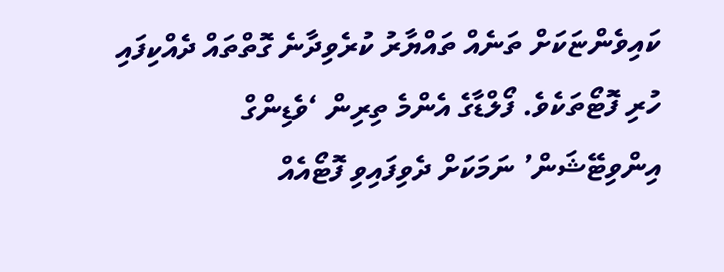ކައިވެންޏަކަށް ތަނެއް ތައްޔާރު ކުރެވިދާނެ ގޮތްތައް ދެއްކިފައި ހުރި ފޮޓޯތަކެވެ. ފޯލްޑާގެ އެންމެ ތިރިން ‘ވެޑިންގް އިންވިޓޭޝަން’ ނަމަކަށް ދެވިފައިވި ފޮޓޯއެއް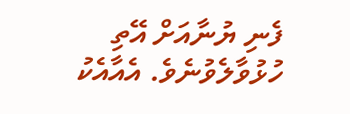ފެނި ޔުނާއަށް އޭތި ހުޅުވާލެވުނެވެ. އެއާއެކު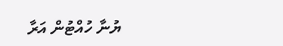ޔުނާ ހުއްޓުން އަރާ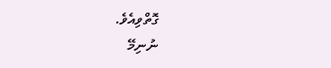ގޮތްވިއެވެ.
ނުނިމޭ